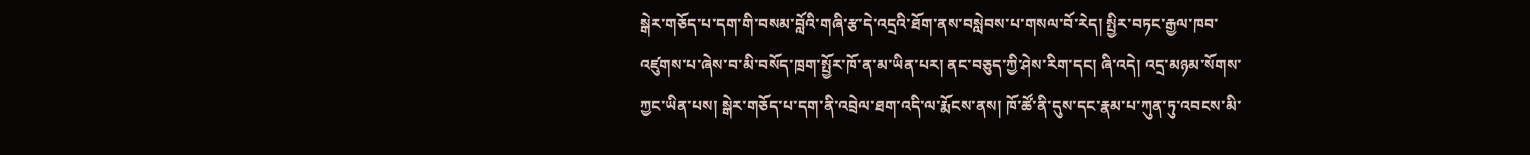སྒེར་གཅོད་པ་དག་གི་བསམ་བློའི་གཞི་རྩ་དེ་འདྲའི་ཐོག་ནས་བསླེབས་པ་གསལ་བོ་རེད། སྤྱིར་བཏང་རྒྱལ་ཁབ་འཛུགས་པ་ཞེས་བ་མི་བསོད་ཁྲག་སྤྱོར་ཁོ་ན་མ་ཡིན་པར། ནང་བཅུད་ཀྱི་ཤེས་རིག་དང། ཞི་འདེ། འདྲ་མཉམ་སོགས་ཀྱང་ཡིན་པས། སྒེར་གཅོད་པ་དག་ནི་འབྲེལ་ཐག་འདི་ལ་རྨོངས་ནས། ཁོ་ཚོ་ནི་དུས་དང་རྣམ་པ་ཀུན་ཏུ་འབངས་མི་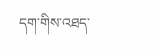དག་གིས་འཐད་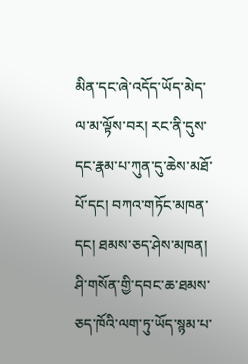མིན་དང་ཞེ་འདོད་ཡོད་མེད་ལ་མ་ལྟོས་བར། རང་ནི་དུས་དང་རྣམ་པ་ཀུན་དུ་ཆེས་མཐོ་པོ་དང། བཀའ་གཏོང་མཁན་དང། ཐམས་ཅད་ཤེས་མཁན། ཤི་གསོན་གྱི་དབང་ཆ་ཐམས་ཅད་ཁོའི་ལག་ཏུ་ཡོད་སྙམ་པ་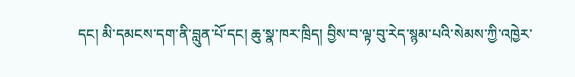དང། མི་དམངས་དག་ནི་བླུན་པོ་དང། ཆུ་སྣ་ཁར་ཁྲིད། བྱིས་བ་ལྟ་བུ་རེད་སྙམ་པའི་སེམས་ཀྱི་འཁྱེར་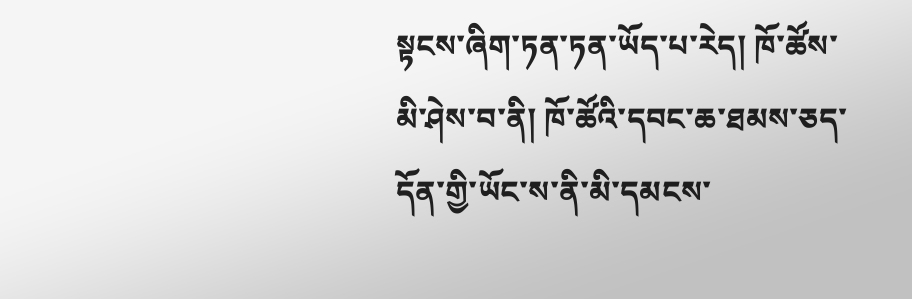སྟངས་ཞིག་ཏན་ཏན་ཡོད་པ་རེད། ཁོ་ཚོས་མི་ཤེས་བ་ནི། ཁོ་ཚོའི་དབང་ཆ་ཐམས་ཅད་དོན་གྱི་ཡོང་ས་ནི་མི་དམངས་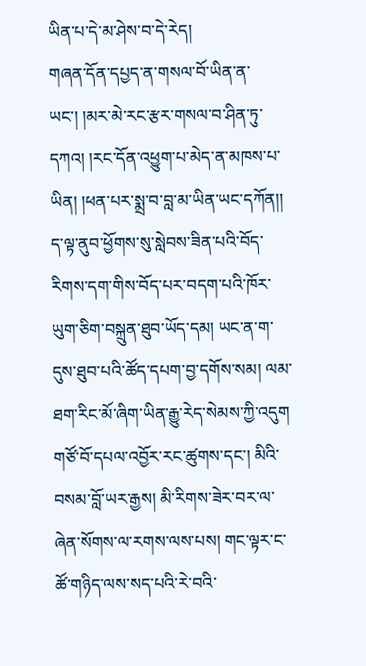ཡིན་པ་དེ་མ་ཤེས་བ་དེ་རེད།
གཞན་དོན་དཔྱད་ན་གསལ་བོ་ཡིན་ན་ཡང་། །མར་མེ་རང་རྩར་གསལ་བ་ཤིན་ཏུ་དཀའ། །རང་དོན་འཕྱུག་པ་མེད་ན་མཁས་པ་ཡིན། །ཕན་པར་སྨྲ་བ་བླ་མ་ཡིན་ཡང་དཀོན།།
ད་ལྟ་ནུབ་ཕྱོགས་སུ་སླེབས་ཟིན་པའི་བོད་རིགས་དག་གིས་བོད་པར་བདག་པའི་ཁོར་ཡུག་ཅིག་བསྐྲུན་ཐུབ་ཡོད་དམ། ཡང་ན་ག་དུས་ཐུབ་པའི་ཚོད་དཔག་བྱ་དགོས་སམ། ལམ་ཐག་རིང་མོ་ཞིག་ཡིན་རྒྱུ་རེད་སེམས་ཀྱི་འདུག
གཙོ་བོ་དཔལ་འབྱོར་རང་ཚུགས་དང་། མིའི་བསམ་བློ་ཡར་རྒྱས། མི་རིགས་ཟེར་བར་ལ་ཞེན་སོགས་ལ་རགས་ལས་པས། གང་ལྟར་ང་ཚོ་གཉིད་ལས་སད་པའི་རེ་བའི་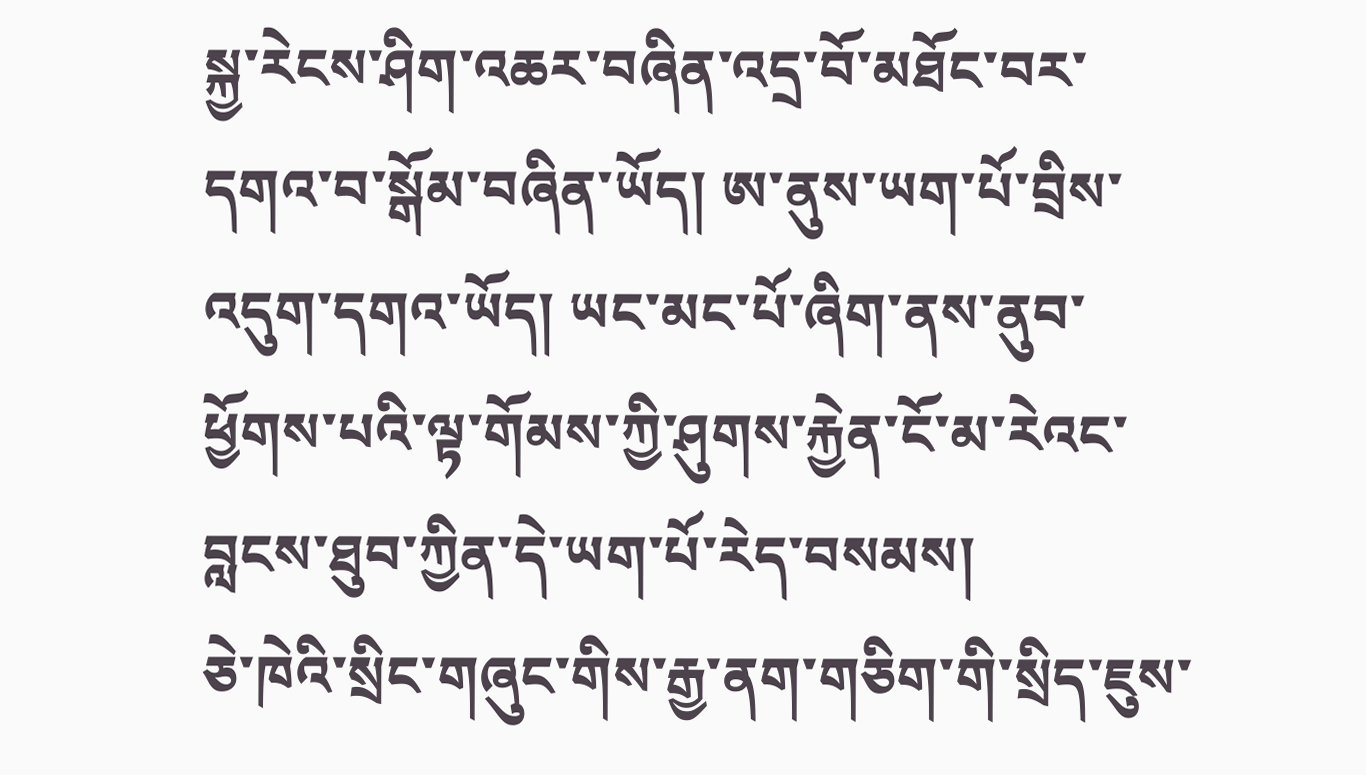སྐྱ་རེངས་ཤིག་འཆར་བཞིན་འདྲ་བོ་མཐོང་བར་དགའ་བ་སྒོམ་བཞིན་ཡོད། ཨ་ནུས་ཡག་པོ་བྲིས་འདུག་དགའ་ཡོད། ཡང་མང་པོ་ཞིག་ནས་ནུབ་ཕྱོགས་པའི་ལྟ་གོམས་ཀྱི་ཤུགས་རྐྱེན་ངོ་མ་རེའང་བླངས་ཐུབ་ཀྱིན་དེ་ཡག་པོ་རེད་བསམས།
ཅེ་ཁེའི་སྲིང་གཞུང་གིས་རྒྱ་ནག་གཅིག་གི་སྲིད་ཇུས་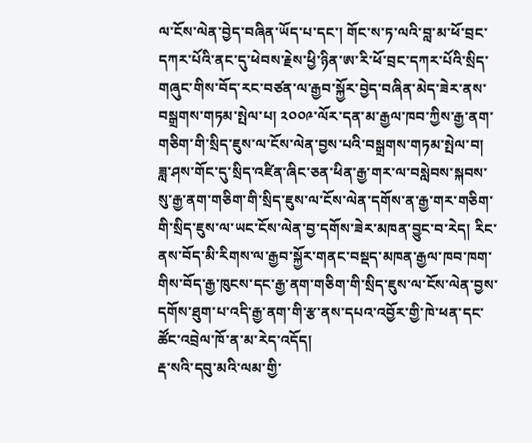ལ་ངོས་ལེན་བྱེད་བཞིན་ཡོད་པ་དང་། གོང་ས་ཏ་ལའི་བླ་མ་ཕོ་བྲང་དཀར་པོའི་ནང་དུ་ཕེབས་རྗེས་ཕྱི་ཉིན་ཨ་རི་ཕོ་བྲང་དཀར་པོའི་སྲིད་གཞུང་གིས་བོད་རང་བཙན་ལ་རྒྱབ་སྐྱོར་བྱེད་བཞིན་མེད་ཟེར་ནས་བསྒྲགས་གཏམ་སྤེལ་པ། ༢༠༠༩་ལོར་དན་མ་རྒྱལ་ཁབ་ཀྱིས་རྒྱ་ནག་གཅིག་གི་སྲིད་ཇུས་ལ་ངོས་ལེན་བྱས་པའི་བསྒྲགས་གཏམ་སྤེལ་བ།
ཟླ་ཤས་གོང་དུ་སྲིད་འཛིན་ཞིང་ཅན་ཕིན་རྒྱ་གར་ལ་བསླེབས་སྐབས་སུ་རྒྱ་ནག་གཅིག་གི་སྲིད་ཇུས་ལ་ངོས་ལེན་དགོས་ན་རྒྱ་གར་གཅིག་གི་སྲིད་ཇུས་ལ་ཡང་ངོས་ལེན་བྱ་དགོས་ཟེར་མཁན་བྱུང་བ་རེད། རིང་ནས་བོད་མི་རིགས་ལ་རྒྱབ་སྐྱོར་གནང་བསྡད་མཁན་རྒྱལ་ཁབ་ཁག་གིས་བོད་རྒྱ་ཁུངས་དང་རྒྱ་ནག་གཅིག་གི་སྲིད་ཇུས་ལ་ངོས་ལེན་བྱས་དགོས་ཐུག་པ་འདི་རྒྱ་ནག་གི་རྩ་ནས་དཔའ་འབྱོར་གྱི་ཁེ་ཕན་དང་ཚོང་འབྲེལ་ཁོ་ན་མ་རེད་འདོད།
རྡ་སའི་དབུ་མའི་ལམ་གྱི་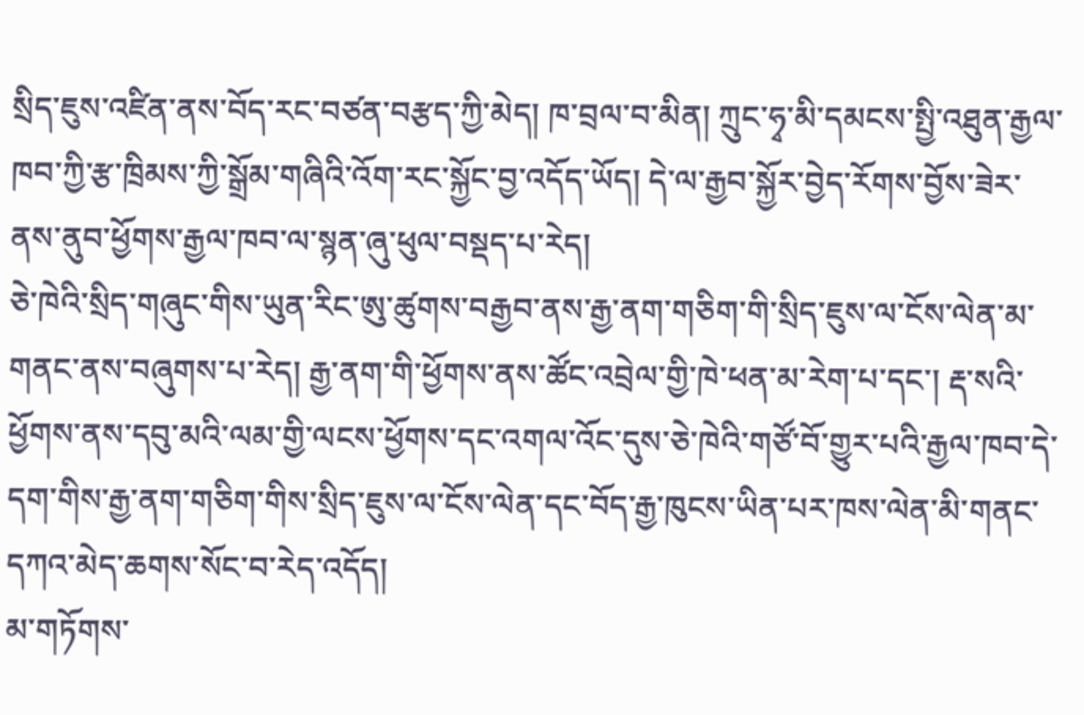སྲིད་ཇུས་འཛིན་ནས་བོད་རང་བཙན་བརྩད་ཀྱི་མེད། ཁ་བྲལ་བ་མིན། ཀྲུང་ཧྭ་མི་དམངས་སྤྱི་འཐུན་རྒྱལ་ཁབ་ཀྱི་རྩ་ཁྲིམས་ཀྱི་སྒྲོམ་གཞིའི་འོག་རང་སྐྱོང་བྱ་འདོད་ཡོད། དེ་ལ་རྒྱབ་སྐྱོར་བྱེད་རོགས་བྱོས་ཟེར་ནས་ནུབ་ཕྱོགས་རྒྱལ་ཁབ་ལ་སྙན་ཞུ་ཕུལ་བསྡད་པ་རེད།
ཅེ་ཁེའི་སྲིད་གཞུང་གིས་ཡུན་རིང་ཨུ་ཚུགས་བརྒྱབ་ནས་རྒྱ་ནག་གཅིག་གི་སྲིད་ཇུས་ལ་ངོས་ལེན་མ་གནང་ནས་བཞུགས་པ་རེད། རྒྱ་ནག་གི་ཕྱོགས་ནས་ཚོང་འབྲེལ་གྱི་ཁེ་ཕན་མ་རེག་པ་དང་། རྡ་སའི་ཕྱོགས་ནས་དབུ་མའི་ལམ་གྱི་ལངས་ཕྱོགས་དང་འགལ་འོང་དུས་ཅེ་ཁེའི་གཙོ་བོ་གྱུར་པའི་རྒྱལ་ཁབ་དེ་དག་གིས་རྒྱ་ནག་གཅིག་གིས་སྲིད་ཇུས་ལ་ངོས་ལེན་དང་བོད་རྒྱ་ཁུངས་ཡིན་པར་ཁས་ལེན་མི་གནང་དཀའ་མེད་ཆགས་སོང་བ་རེད་འདོད།
མ་གཏོགས་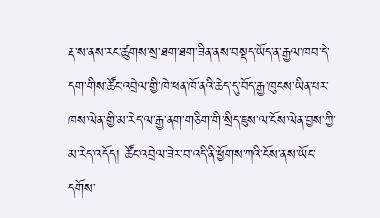རྡ་ས་ནས་རང་ཚུགས་སྲ་ཐག་ཐག་ཟིན་ནས་བསྡད་ཡོད་ན་རྒྱལ་ཁབ་དེ་དག་གིས་ཚོང་འབྲེལ་གྱི་ཁེ་ཕན་ཁོ་ནའི་ཆེད་དུ་བོད་རྒྱ་ཁུངས་ཡིན་པར་ཁས་ལེན་གྱི་མ་རེད་ལ་རྒྱ་ནག་གཅིག་གི་སྲིད་ཇུས་ལ་ངོས་ལེན་བྱས་ཀྱི་མ་རེད་འདོད། ཚོང་འབྲེལ་ཟེར་བ་འདི་ནི་ཕྱོགས་ཀའི་ངོས་ནས་ཡོང་དགོས་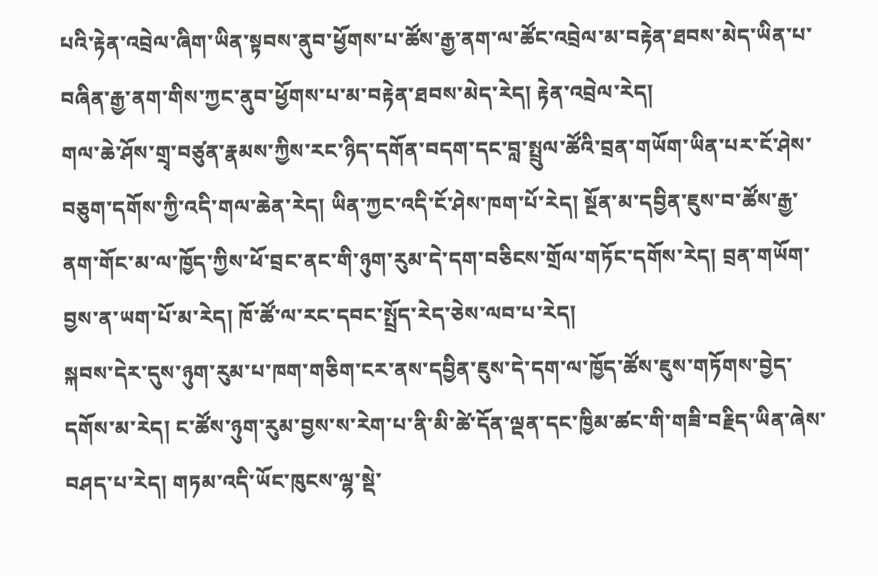པའི་རྟེན་འབྲེལ་ཞིག་ཡིན་སྟབས་ནུབ་ཕྱོགས་པ་ཚོས་རྒྱ་ནག་ལ་ཚོང་འབྲེལ་མ་བརྟེན་ཐབས་མེད་ཡིན་པ་བཞིན་རྒྱ་ནག་གིས་ཀྱང་ནུབ་ཕྱོགས་པ་མ་བརྟེན་ཐབས་མེད་རེད། རྟེན་འབྲེལ་རེད།
གལ་ཆེ་ཤོས་གྲྭ་བཙུན་རྣམས་ཀྱིས་རང་ཉིད་དགོན་བདག་དང་བླ་སྤྲུལ་ཚོའི་བྲན་གཡོག་ཡིན་པར་ངོ་ཤེས་བཅུག་དགོས་ཀྱི་འདི་གལ་ཆེན་རེད། ཡིན་ཀྱང་འདི་ངོ་ཤེས་ཁག་པོ་རེད། སྔོན་མ་དབྱིན་ཇུས་བ་ཚོས་རྒྱ་ནག་གོང་མ་ལ་ཁྱོད་ཀྱིས་ཕོ་བྲང་ནང་གི་ཉུག་རུམ་དེ་དག་བཅིངས་གྲོལ་གཏོང་དགོས་རེད། བྲན་གཡོག་བྱས་ན་ཡག་པོ་མ་རེད། ཁོ་ཚོ་ལ་རང་དབང་སྤྲོད་རེད་ཅེས་ལབ་པ་རེད།
སྐབས་དེར་དུས་ཉུག་རུམ་པ་ཁག་གཅིག་ངར་ནས་དབྱིན་ཇུས་དེ་དག་ལ་ཁྱོད་ཚོས་ཇུས་གཏོགས་བྱེད་དགོས་མ་རེད། ང་ཚོས་ཉུག་རུམ་བྱས་ས་རེག་པ་ནི་མི་ཚེ་དོན་ལྡན་དང་ཁྱིམ་ཚང་གི་གཟི་བརྗིད་ཡིན་ཞེས་བཤད་པ་རེད། གཏམ་འདི་ཡོང་ཁུངས་ལྷ་སྡེ་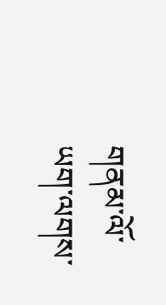གནམ་ལོ་ཡག་ལགས་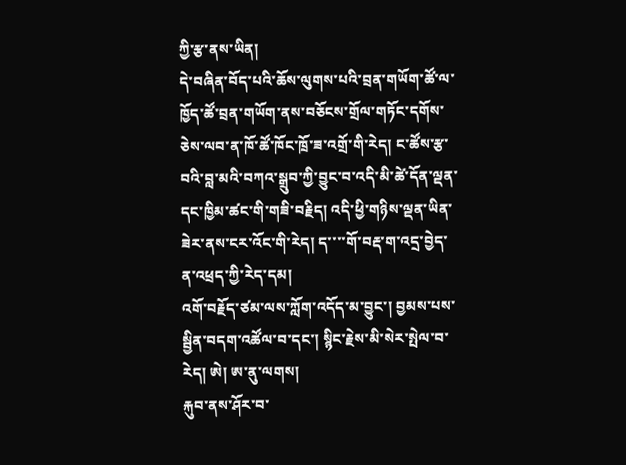ཀྱི་རྩ་ནས་ཡིན།
དེ་བཞིན་བོད་པའི་ཆོས་ལུགས་པའི་བྲན་གཡོག་ཚོ་ལ་ཁྱོད་ཚོ་བྲན་གཡོག་ནས་བཅོངས་གྲོལ་གཏོང་དགོས་ཅེས་ལབ་ན་ཁོ་ཚོ་ཁོང་ཁྲོ་ཟ་འགྲོ་གི་རེད། ང་ཚོས་རྩ་བའི་བླ་མའི་བཀའ་སྒྲུབ་ཀྱི་བྱུང་བ་འདི་མི་ཚེ་དོན་ལྡན་དང་ཁྱིམ་ཚང་གི་གཟི་བརྗིད། འདི་ཕྱི་གཉིས་ལྡན་ཡིན་ཟེར་ནས་ངར་འོང་གི་རེད། ད་་་་གོ་བརྡ་ག་འདྲ་བྱེད་ན་འཕྲད་ཀྱི་རེད་དམ།
འགོ་བརྗོད་ཙམ་ལས་ཀློག་འདོད་མ་བྱུང་། བྱམས་པས་སྦྱིན་བདག་འཚོལ་བ་དང་། སྙིང་རྗེས་མི་སེར་སྤེལ་བ་རེད། ཨེ། ཨ་ནུ་ལགས།
རྐུབ་ནས་ཤོར་བ་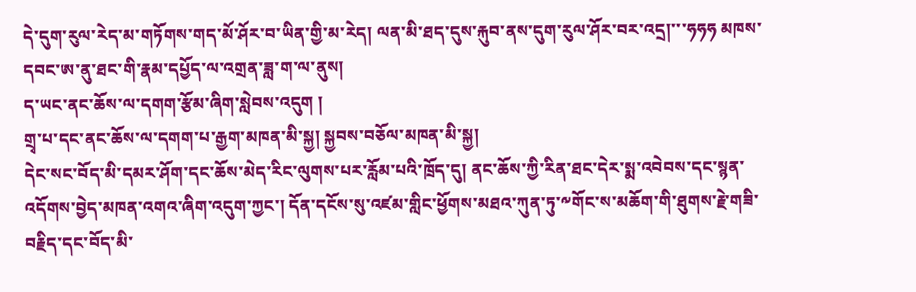དེ་དུག་རུལ་རེད་མ་གཏོགས་གད་མོ་ཤོར་བ་ཡིན་གྱི་མ་རེད། ལན་མི་ཐད་དུས་རྐུབ་ནས་དུག་རུལ་ཤོར་བར་འདྲ།་་་ཧཧཧ མཁས་དབང་ཨ་ནུ་ཐང་གི་རྣམ་དཔྱོད་ལ་འགྲན་ཟླ་ག་ལ་ནུས།
ད་ཡང་ནང་ཆོས་ལ་དགག་རྩོམ་ཞིག་སླེབས་འདུག །
གྲྭ་པ་དང་ནང་ཆོས་ལ་དགག་པ་རྒྱག་མཁན་མི་སྐྱ། སྐྱབས་བཅོལ་མཁན་མི་སྐྱ།
དེང་སང་བོད་མི་དམར་ཤོག་དང་ཆོས་མེད་རིང་ལུགས་པར་རློམ་པའི་ཁྲོད་དུ། ནང་ཆོས་ཀྱི་རིན་ཐང་དེར་སྨ་འབེབས་དང་སྙན་འདོགས་བྱེད་མཁན་འགའ་ཞིག་འདུག་ཀྱང་། དོན་དངོས་སུ་འཛམ་གླིང་ཕྱོགས་མཐའ་ཀུན་ཏུ་༸གོང་ས་མཆོག་གི་ཐུགས་རྗེ་གཟི་བརྗིད་དང་བོད་མི་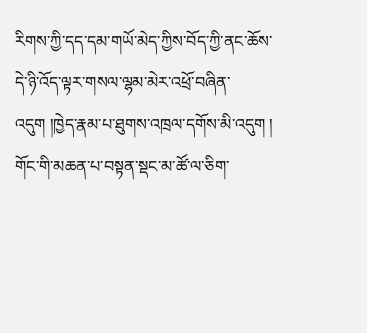རིགས་ཀྱི་དད་དམ་གཡོ་མེད་ཀྱིས་བོད་ཀྱི་ནང་ཆོས་དེ་ཉི་འོད་ལྟར་གསལ་ལྷམ་མེར་འཕྲོ་བཞིན་འདུག །ཁྱེད་རྣམ་པ་ཐུགས་འཁྲལ་དགོས་མི་འདུག །
གོང་གི་མཆན་པ་བསྟན་སྡང་མ་ཚོ་ལ་ཅིག་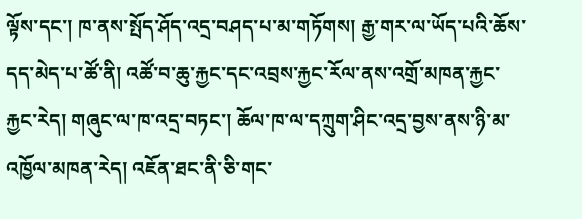ལྟོས་དང་། ཁ་ནས་སྤོད་ཤོད་འདྲ་བཤད་པ་མ་གཏོགས། རྒྱ་གར་ལ་ཡོད་པའི་ཆོས་དད་མེད་པ་ཚོ་ནི། འཚོ་བ་ཆུ་རྐྱང་དང་འབྲས་རྐྱང་རོལ་ནས་འགྲོ་མཁན་རྐྱང་རྐྱང་རེད། གཞུང་ལ་ཁ་འདྲ་བཏང་། ཆོལ་ཁ་ལ་དཀྲུག་ཤིང་འདྲ་བྱས་ནས་ཉི་མ་འཁྱོལ་མཁན་རེད། འཇོན་ཐང་ནི་ཅི་གང་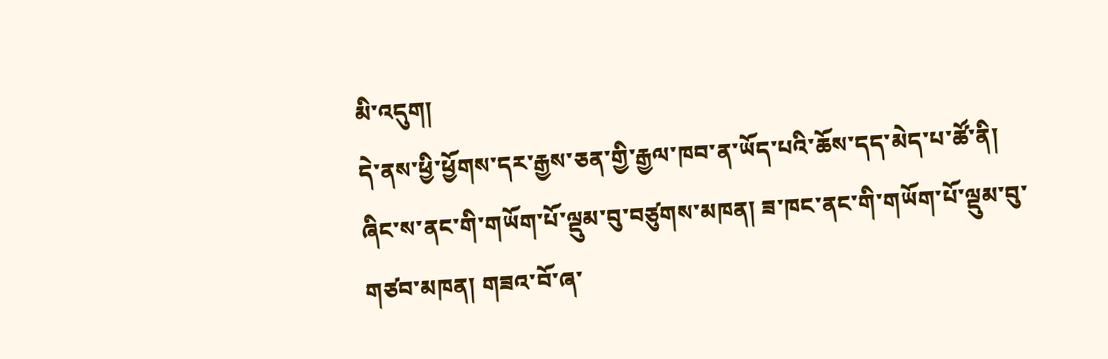མི་འདུག།
དེ་ནས་ཕྱི་ཕྱོགས་དར་རྒྱས་ཅན་གྱི་རྒྱལ་ཁབ་ན་ཡོད་པའི་ཆོས་དད་མེད་པ་ཚོ་ནི། ཞིང་ས་ནང་གི་གཡོག་པོ་ལྡུམ་བུ་བཙུགས་མཁན། ཟ་ཁང་ནང་གི་གཡོག་པོ་ལྡུམ་བུ་གཙབ་མཁན། གཟའ་བོ་ཞ་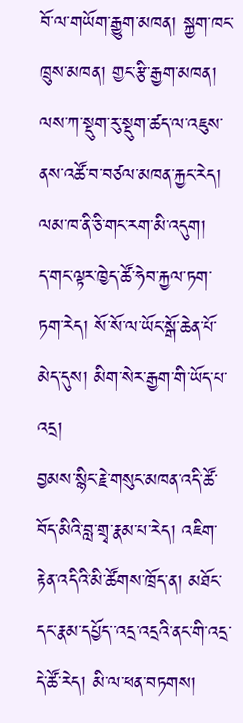བོ་ལ་གཡོག་རྒྱུག་མཁན། སྐྱག་ཁང་ཁྲུས་མཁན། གྱང་རྩི་རྒྱག་མཁན། ལས་ཀ་སྡུག་རུ་སྡུག་ཚད་ལ་འཇུས་ནས་འཚོ་བ་བཙལ་མཁན་རྐྱང་རེད། ལམ་ཁ་ནི་ཅི་གང་རག་མི་འདུག།
ད་གང་ལྟར་ཁྱེད་ཚོ་ཧེབ་རྐྱལ་ཏག་ཏག་རེད། སོ་སོ་ལ་ཡོང་སྒོ་ཆེན་པོ་མེད་དུས། མིག་སེར་རྒྱག་གི་ཡོད་པ་འདྲ།
བྱམས་སྙིང་རྗེ་གསུང་མཁན་འདི་ཚོ་བོད་མིའི་བླ་གྲྭ་རྣམ་པ་རེད། འཇིག་རྟེན་འདིའི་མི་ཚོགས་ཁྲོད་ན། མཐོང་དང་རྣམ་དཔྱོད་་འདྲ་འདྲའི་ནང་གི་འདྲ་དེ་ཚོ་རེད། མི་ལ་ཕན་བཏགས།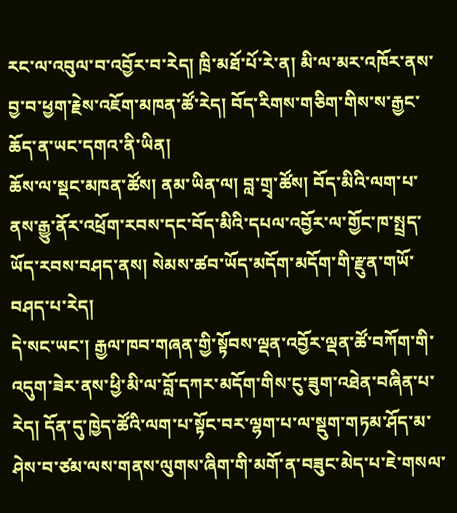རང་ལ་འབུལ་བ་འབྱོར་བ་རེད། ཁྲི་མཐོ་པོ་རེ་ན། མི་ལ་མར་འཁོར་ནས་བྱ་བ་ཕྱག་རྗེས་འཇོག་མཁན་ཚོ་རེད། བོད་རིགས་གཅིག་གིས་ས་རྒྱང་ཆོད་ན་ཡང་དགའ་ནི་ཡིན།
ཆོས་ལ་སྡང་མཁན་ཚོས། ནམ་ཡིན་ལ། བླ་གྲྭ་ཚོས། བོད་མིའི་ལག་པ་ནས་རྒྱུ་ནོར་འཕྲོག་རབས་དང་བོད་མིའི་དཔལ་འབྱོར་ལ་གྱོང་ཁ་སྤྲད་ཡོད་རབས་བཤད་ནས། སེམས་ཚབ་ཡོད་མདོག་མདོག་གི་རྫུན་གཡོ་བཤད་པ་རེད།
དེ་སང་ཡང་། རྒྱལ་ཁབ་གཞན་གྱི་སྟོབས་ལྡན་འབྱོར་ལྡན་ཚོ་བཀོག་གི་འདུག་ཟེར་ནས་ཕྱི་མི་ལ་བློ་དཀར་མདོག་གིས་ངུ་ཟུག་འཐེན་བཞིན་པ་རེད། དོན་དུ་ཁྱེད་ཚོའི་ལག་པ་སྟོང་བར་ལྷག་པ་ལ་སྡུག་གཏམ་ཤོད་མ་ཤེས་བ་ཙམ་ལས་གནས་ལུགས་ཞིག་གི་མགོ་ན་བཟུང་མེད་པ་ཇེ་གསལ་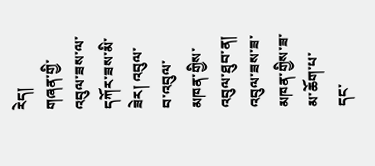རེད།
གཞན་གྱི་འབུལ་ཟས་ལ་དཀོར་ཟས་མི་ཟེར། འབུལ་བ་འབུལ་མཁན་གྱིས་འབུལ་ཐུབ་ན། འབུལ་ཟས་ཟ་མཁན་གྱིས་ཟ་མ་ཆོག་པ་དང་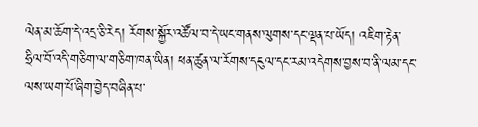ལེན་མ་ཆོག་དེ་འདྲ་ཅི་རེད། རོགས་སྐྱོར་འཚོལ་བ་དེ་ཡང་གནས་ལུགས་དང་ལྡན་པ་ཡོད། འཇིག་རྟེན་ཧྲིལ་བོ་འདི་གཅིག་ལ་གཅིག་ཁན་ཡིན། ཕན་ཚུན་ལ་རོགས་དངུལ་དང་རམ་འདེགས་བྱས་བ་ནི་ལམ་དང་ལས་ཡག་པོ་ཞིག་བྱེད་བཞིན་པ་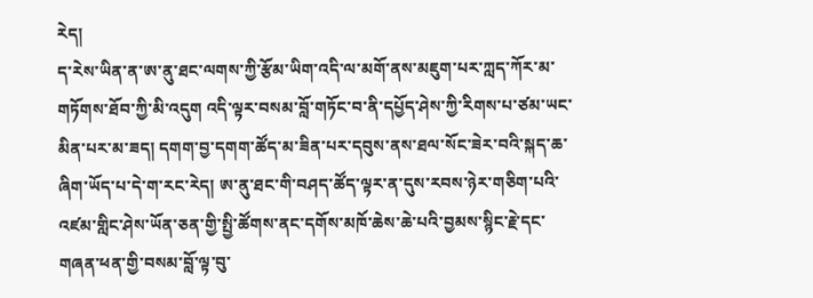རེད།
ད་རེས་ཡིན་ན་ཨ་ནུ་ཐང་ལགས་ཀྱི་རྩོམ་ཡིག་འདི་ལ་མགོ་ནས་མཇུག་པར་ཀླད་ཀོར་མ་གཏོགས་ཐོབ་ཀྱི་མི་འདུག འདི་ལྟར་བསམ་བློ་གཏོང་བ་ནི་དཔྱོད་ཤེས་ཀྱི་རིགས་པ་ཙམ་ཡང་མིན་པར་མ་ཟད། དགག་བྱ་དགག་ཚོད་མ་ཟིན་པར་དབུས་ནས་ཐལ་སོང་ཟེར་བའི་སྐད་ཆ་ཞིག་ཡོད་པ་དེ་ག་རང་རེད། ཨ་ནུ་ཐང་གི་བཤད་ཚོད་ལྟར་ན་དུས་རབས་ཉེར་གཅིག་པའི་འཛམ་གླིང་ཤེས་ཡོན་ཅན་གྱི་སྤྱི་ཚོགས་ནང་དགོས་མཁོ་ཆེས་ཆེ་པའི་བྱམས་སྙིང་རྗེ་དང་གཞན་ཕན་གྱི་བསམ་བློ་ལྟ་བུ་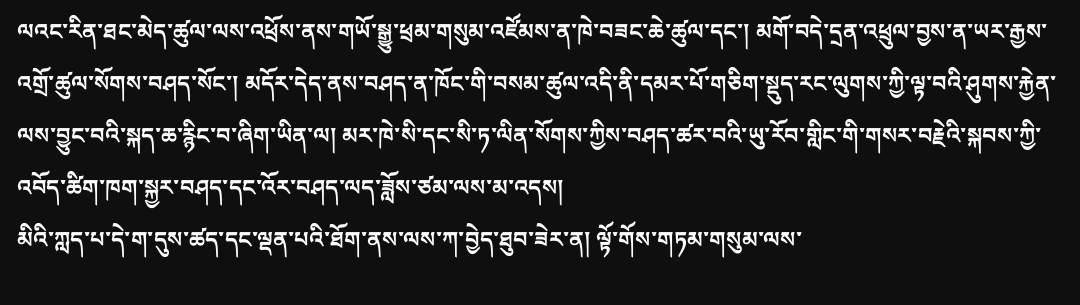ལའང་རིན་ཐང་མེད་ཚུལ་ལས་འཕྲོས་ནས་གཡོ་སྒྱུ་ཕྲམ་གསུམ་འཛོམས་ན་ཁེ་བཟང་ཆེ་ཚུལ་དང་། མགོ་བདེ་དྲན་འཕྲུལ་བྱས་ན་ཡར་རྒྱས་འགྲོ་ཚུལ་སོགས་བཤད་སོང་། མདོར་དེད་ནས་བཤད་ན་ཁོང་གི་བསམ་ཚུལ་འདི་ནི་དམར་པོ་གཅིག་སྡུད་རང་ལུགས་ཀྱི་ལྟ་བའི་ཤུགས་རྐྱེན་ལས་བྱུང་བའི་སྐད་ཆ་རྙིང་བ་ཞིག་ཡིན་ལ། མར་ཁེ་སི་དང་སི་ཏ་ལིན་སོགས་ཀྱིས་བཤད་ཚར་བའི་ཡུ་རོབ་གླིང་གི་གསར་བརྗེའི་སྐབས་ཀྱི་འབོད་ཚིག་ཁག་སྐྱར་བཤད་དང་འོར་བཤད་ལད་ཟློས་ཙམ་ལས་མ་འདས།
མིའི་ཀླད་པ་དེ་ག་དུས་ཚད་དང་ལྡན་པའི་ཐོག་ནས་ལས་ཀ་བྱེད་ཐུབ་ཟེར་ན། ལྟོ་གོས་གཏམ་གསུམ་ལས་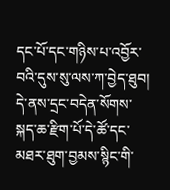དང་པོ་དང་གཉིས་པ་འབྱོར་བའི་དུས་སུ་ལས་ཀ་བྱེད་ཐུབ། དེ་ནས་དྲང་བདེན་སོགས་སྐད་ཆ་རྫིག་པོ་དེ་ཚོ་དང་མཐར་ཐུག་བྱམས་སྙིང་གི་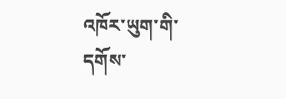འཁོར་ཡུག་གི་དགོས་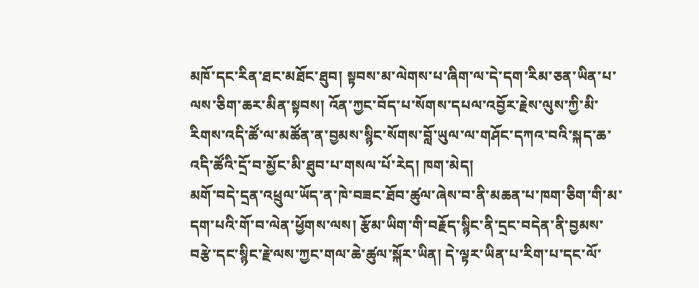མཁོ་དང་རིན་ཐང་མཐོང་ཐུབ། སྟབས་མ་ལེགས་པ་ཞིག་ལ་དེ་དག་རིམ་ཅན་ཡིན་པ་ལས་ཅིག་ཆར་མིན་སྟབས། འོན་ཀྱང་བོད་པ་སོགས་དཔལ་འབྱོར་རྗེས་ལུས་ཀྱི་མི་རིགས་འདི་ཚོ་ལ་མཚོན་ན་བྱམས་སྙིང་སོགས་བློ་ཡུལ་ལ་གཤོང་དཀའ་བའི་སྐད་ཆ་འདི་ཚོའི་དྲོ་བ་མྱོང་མི་ཐུབ་པ་གསལ་པོ་རེད། ཁག་མེད།
མགོ་བདེ་དྲན་འཕྲུལ་ཡོད་ན་ཁེ་བཟང་ཐོབ་ཚུལ་ཞེས་བ་ནི་མཆན་པ་ཁག་ཅིག་གི་མ་དག་པའི་གོ་བ་ལེན་ཕྱོགས་ལས། རྩོམ་ཡིག་གི་བརྗོད་སྙིང་ནི་དྲང་བདེན་ནི་བྱམས་བརྩེ་དང་སྙིང་རྗེ་ལས་ཀྱང་གལ་ཆེ་ཚུལ་སྐོར་ཡིན། དེ་ལྟར་ཡིན་པ་རིག་པ་དང་ལོ་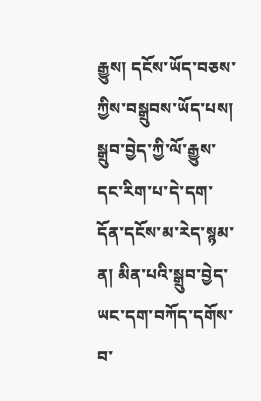རྒྱུས། དངོས་ཡོད་བཅས་ཀྱིས་བསྒྲུབས་ཡོད་པས། སྒྲུབ་བྱེད་ཀྱི་ལོ་རྒྱུས་དང་རིག་པ་དེ་དག་དོན་དངོས་མ་རེད་སྙམ་ན། མིན་པའི་སྒྲུབ་བྱེད་ཡང་དག་བཀོད་དགོས་བ་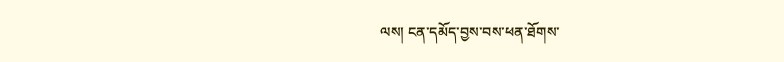ལས། ངན་དམོད་བྱས་བས་ཕན་ཐོགས་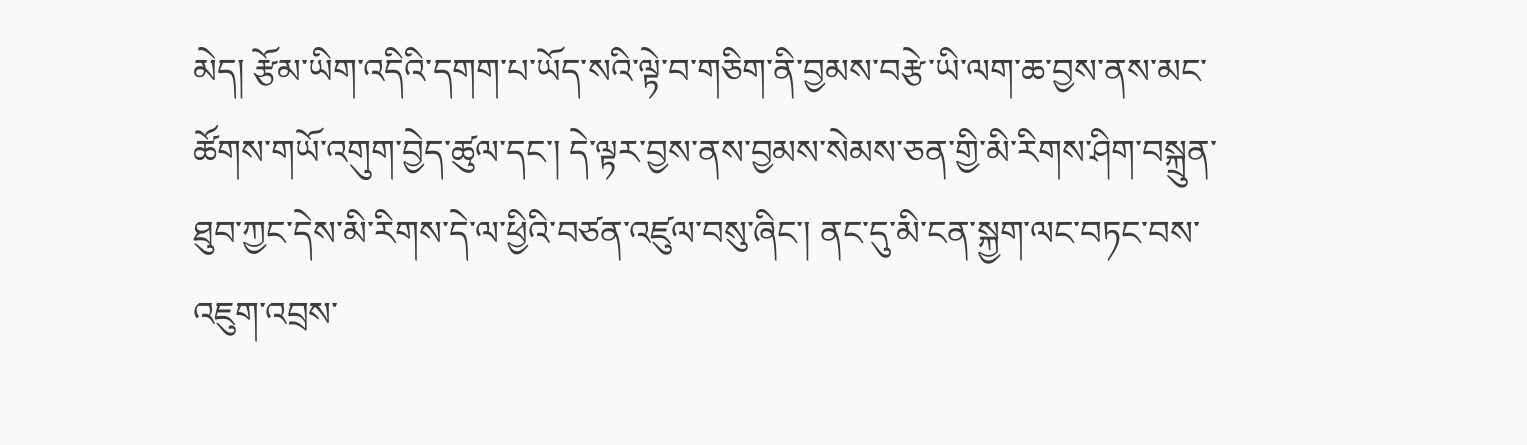མེད། རྩོམ་ཡིག་འདིའི་དགག་པ་ཡོད་སའི་ལྟེ་བ་གཅིག་ནི་བྱམས་བརྩེ་ཡི་ལག་ཆ་བྱས་ནས་མང་ཚོགས་གཡོ་འགུག་བྱེད་ཚུལ་དང་། དེ་ལྟར་བྱས་ནས་བྱམས་སེམས་ཅན་གྱི་མི་རིགས་ཤིག་བསྐྲུན་ཐུབ་ཀྱང་དེས་མི་རིགས་དེ་ལ་ཕྱིའི་བཙན་འཛུལ་བསུ་ཞིང་། ནང་དུ་མི་ངན་སྐྱག་ལང་བཏང་བས་འཇུག་འབྲས་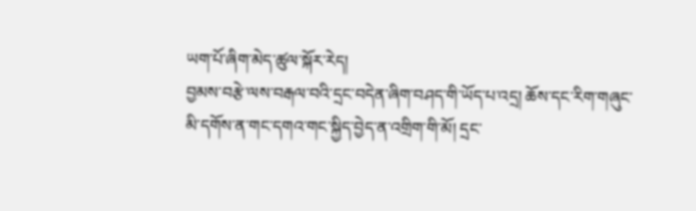ཡག་པོ་ཞིག་མེད་ཚུལ་སྐོར་རེད།
བྱམས་བརྩེ་ལས་བརྒལ་བའི་དྲང་བདེན་ཞིག་བཤད་གི་ཡོད་པ་འདྲ། ཆོས་དང་རིག་གཞུང་མི་དགོས་ན་གང་དགའ་གང་སྐྱིད་བྱེད་ན་འགྲིག་གི་མོ། དྲང་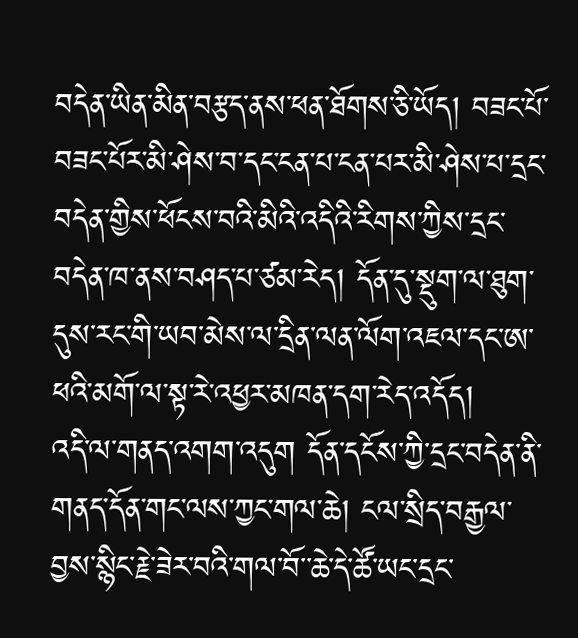བདེན་ཡིན་མིན་བརྩད་ནས་ཕན་ཐོགས་ཅི་ཡོད། བཟང་པོ་བཟང་པོར་མི་ཤེས་བ་དང་ངན་པ་ངན་པར་མི་ཤེས་པ་དྲང་བདེན་གྱིས་ཕོངས་བའི་མིའི་འདིའི་རིགས་ཀྱིས་དྲང་བདེན་ཁ་ནས་བཤད་པ་ཙམ་རེད། དོན་དུ་སྡུག་ལ་ཐུག་དུས་རང་གི་ཡབ་མེས་ལ་དྲིན་ལན་ལོག་འཇལ་དང་ཨ་ཕའི་མགོ་ལ་སྟ་རེ་འཕྱར་མཁན་དག་རེད་འདོད།
འདི་ལ་གནད་འགག་འདུག དོན་དངོས་ཀྱི་དྲང་བདེན་ནི་གནད་དོན་གང་ལས་ཀྱང་གལ་ཆེ། ངལ་སྲིད་བརྒྱལ་བྱས་སྙིང་རྗེ་ཟེར་བའི་གལ་བོ་་ཆེ་དེ་ཚོ་ཡང་དྲང་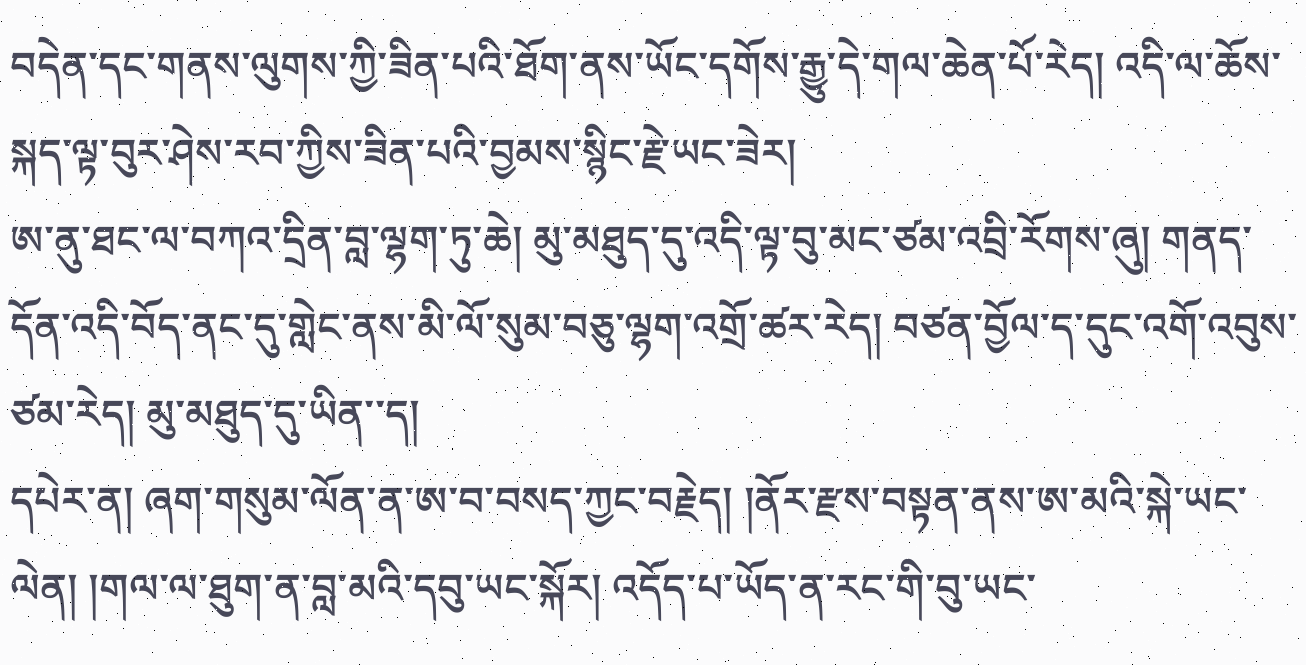བདེན་དང་གནས་ལུགས་ཀྱི་ཟིན་པའི་ཐོག་ནས་ཡོང་དགོས་རྒྱུ་དེ་གལ་ཆེན་པོ་རེད། འདི་ལ་ཆོས་སྐད་ལྟ་བུར་ཤེས་རབ་ཀྱིས་ཟིན་པའི་བྱམས་སྙིང་རྗེ་ཡང་ཟེར།
ཨ་ནུ་ཐང་ལ་བཀའ་དྲིན་བླ་ལྷག་ཏུ་ཆེ། མུ་མཐུད་དུ་འདི་ལྟ་བུ་མང་ཙམ་འབྲི་རོགས་ཞུ། གནད་དོན་འདི་བོད་ནང་དུ་གླེང་ནས་མི་ལོ་སུམ་བཅུ་ལྷག་འགྲོ་ཚར་རེད། བཙན་བྱོལ་ད་དུང་འགོ་འབུས་ཙམ་རེད། མུ་མཐུད་དུ་ཡིན་་ད།
དཔེར་ན། ཞག་གསུམ་ལོན་ན་ཨ་བ་བསད་ཀྱང་བརྗེད། །ནོར་རྫས་བསྟན་ནས་ཨ་མའི་སྐེ་ཡང་ལེན། །གལ་ལ་ཐུག་ན་བླ་མའི་དབུ་ཡང་སྐོར། འདོད་པ་ཡོད་ན་རང་གི་བུ་ཡང་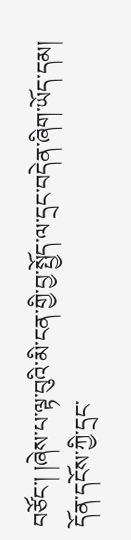བཙོང་། །ཞེས་པ་ལྟ་བུའི་མི་ངན་གྱི་བྱ་སྤྱོད་ལ་དྲང་བདེན་ཞིག་ཡོད་དམ། དོན་དངོས་ཀྱི་དྲང་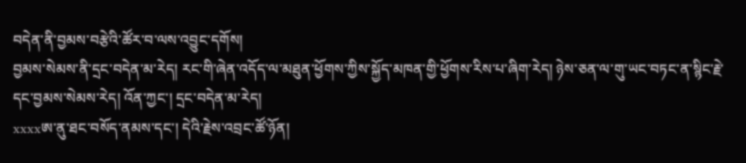བདེན་ནི་བྱམས་བརྩེའི་ཚོར་བ་ལས་འབྱུང་དགོས།
བྱམས་སེམས་ནི་དྲང་བདེན་མ་རེད། རང་གི་ཞེན་འདོད་ལ་མཐུན་ཕྱོགས་ཀྱིས་སྐྱོད་མཁན་གྱི་ཕྱོགས་རིས་པ་ཞིག་རེད། ཉེས་ཅན་ལ་གུ་ཡང་བཏང་ན་སྙིང་རྗེ་དང་བྱམས་སེམས་རེད། འོན་ཀྱང་། དྲང་བདེན་མ་རེད།
xxxxཨ་ནུ་ཐང་བསོད་ནམས་དང་། དེའི་རྗེས་འབྲང་ཚོ་ཉོན།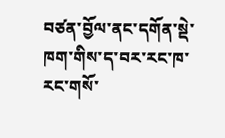བཙན་བྱོལ་ནང་དགོན་སྡེ་ཁག་གིས་ད་བར་རང་ཁ་རང་གསོ་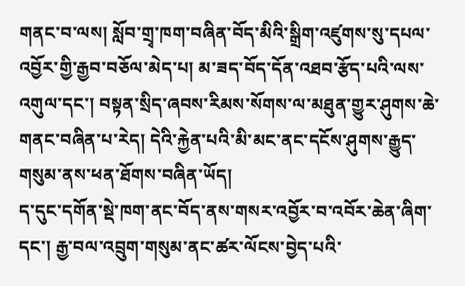གནང་བ་ལས། སློབ་གྲྭ་ཁག་བཞིན་བོད་མིའི་སྒྲིག་འཛུགས་སུ་དཔལ་འབྱོར་གྱི་རྒྱབ་བཅོལ་མེད་པ། མ་ཟད་བོད་དོན་འཐབ་རྩོད་པའི་ལས་འགུལ་དང་། བསྟན་སྲིད་ཞབས་རིམས་སོགས་ལ་མཐུན་གྱུར་ཤུགས་ཆེ་གནང་བཞིན་པ་རེད། དེའི་རྐྱེན་པའི་མི་མང་ནང་དངོས་ཤུགས་རྒྱུད་གསུམ་ནས་ཕན་ཐོགས་བཞིན་ཡོད།
ད་དུང་དགོན་སྡེ་ཁག་ནང་བོད་ནས་གསར་འབྱོར་བ་འབོར་ཆེན་ཞིག་དང་། རྒྱ་བལ་འབྲུག་གསུམ་ནང་ཚར་ལོངས་བྱེད་པའི་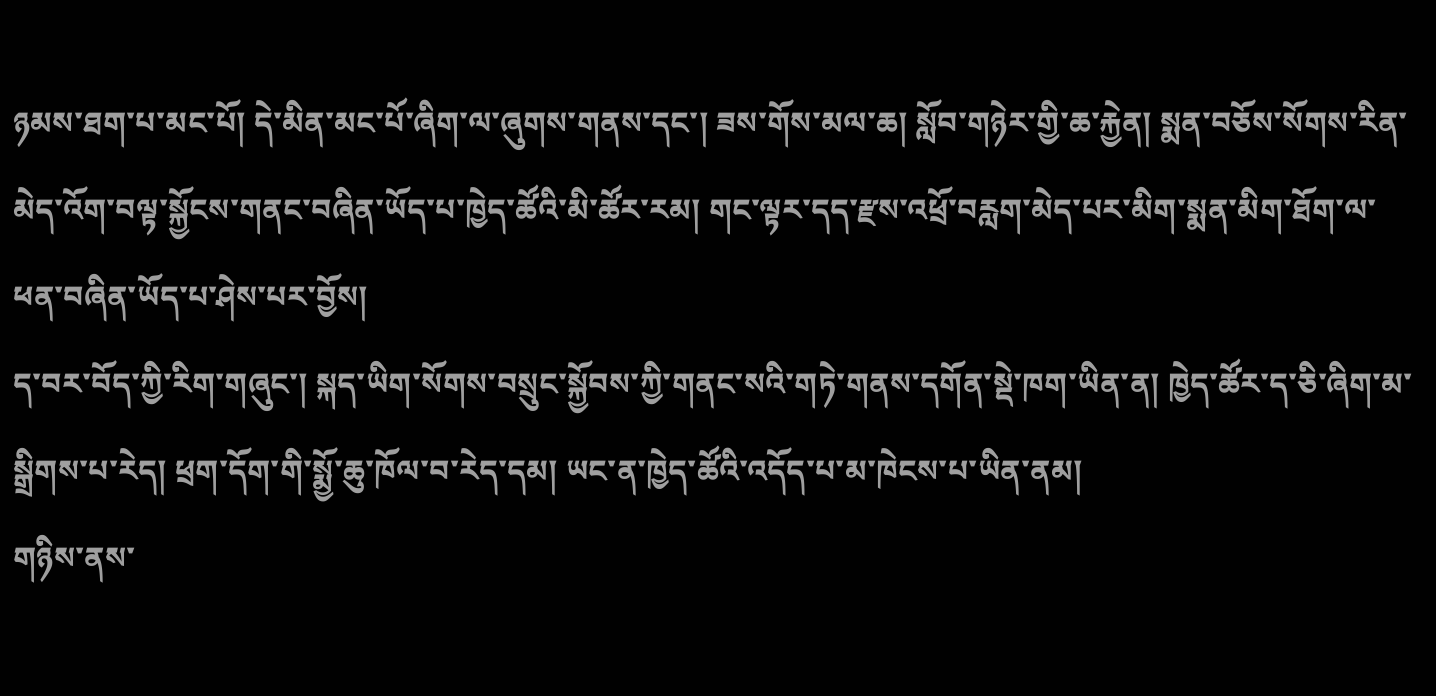ཉམས་ཐག་པ་མང་པོ། དེ་མིན་མང་པོ་ཞིག་ལ་ཞུགས་གནས་དང་། ཟས་གོས་མལ་ཆ། སློབ་གཉེར་གྱི་ཆ་རྐྱེན། སྨན་བཅོས་སོགས་རིན་མེད་འོག་བལྟ་སྐྱོངས་གནང་བཞིན་ཡོད་པ་ཁྱེད་ཚོའི་མི་ཚོར་རམ། གང་ལྟར་དད་རྫས་འཕྲོ་བརླག་མེད་པར་མིག་སྨན་མིག་ཐོག་ལ་ཕན་བཞིན་ཡོད་པ་ཤེས་པར་བྱོས།
ད་བར་བོད་ཀྱི་རིག་གཞུང་། སྐད་ཡིག་སོགས་བསྲུང་སྐྱོབས་ཀྱི་གནང་སའི་གཏེ་གནས་དགོན་སྡེ་ཁག་ཡིན་ན། ཁྱེད་ཚོར་ད་ཅི་ཞིག་མ་སྒྲིགས་པ་རེད། ཕྲག་དོག་གི་སྨྱོ་ཆུ་ཁོལ་བ་རེད་དམ། ཡང་ན་ཁྱེད་ཚོའི་འདོད་པ་མ་ཁེངས་པ་ཡིན་ནམ།
གཉིས་ནས་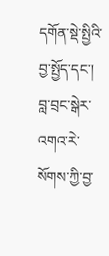དགོན་སྡེ་སྤྱིའི་བྱ་སྤྱོད་དང་། བླ་བྲང་སྒེར་འགའ་རེ་སོགས་ཀྱི་བྱ་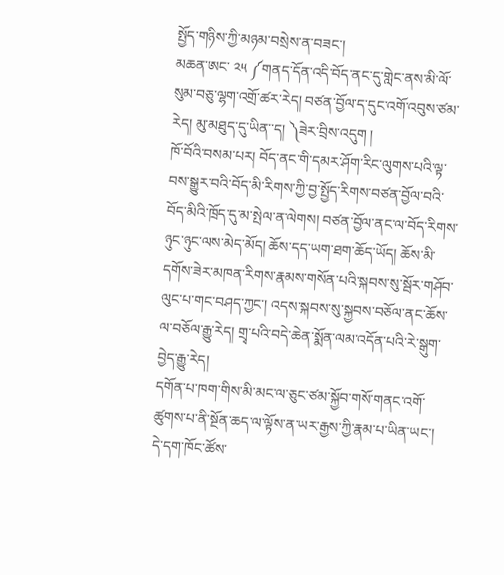སྤྱོད་གཉིས་ཀྱི་མཉམ་བསྲེས་ན་བཟང་།
མཆན་ཨང་ ༢༥ ༼གནད་དོན་འདི་བོད་ནང་དུ་གླེང་ནས་མི་ལོ་སུམ་བཅུ་ལྷག་འགྲོ་ཚར་རེད། བཙན་བྱོལ་ད་དུང་འགོ་འབུས་ཙམ་རེད། མུ་མཐུད་དུ་ཡིན་་ད། ༽ཟེར་བྲིས་འདུག །
ཁོ་བོའི་བསམ་པར། བོད་ནང་གི་དམར་ཤོག་རིང་ལུགས་པའི་ལྟ་བས་སྒྱུར་བའི་བོད་མི་རིགས་ཀྱི་བྱ་སྤྱོད་རིགས་བཙན་བྱོལ་བའི་བོད་མིའི་ཁྲོད་དུ་མ་སྤེལ་ན་ལེགས། བཙན་བྱོལ་ནང་ལ་བོད་རིགས་ཉུང་ཉུང་ལས་མེད་མོད། ཆོས་དད་ཡག་ཐག་ཆོད་ཡོད། ཆོས་མི་དགོས་ཟེར་མཁན་རིགས་རྣམས་གསོན་པའི་སྐབས་སུ་སྦོར་གཤོབ་ལུང་པ་གང་བཤད་ཀྱང་། འདས་སྐབས་སུ་སྐྱབས་བཅོལ་ནང་ཆོས་ལ་བཅོལ་རྒྱུ་རེད། གྲྭ་པའི་བདེ་ཆེན་སྨོན་ལམ་འདོན་པའི་རེ་སྒུག་བྱེད་རྒྱུ་རེད།
དགོན་པ་ཁག་གིས་མི་མང་ལ་ཅུང་ཙམ་སྐྱོབ་གསོ་གནང་འགོ་ཚུགས་པ་ནི་སྔོན་ཆད་ལ་ལྟོས་ན་ཡར་རྒྱས་ཀྱི་རྣམ་པ་ཡིན་ཡང་། དེ་དག་ཁོང་ཚོས་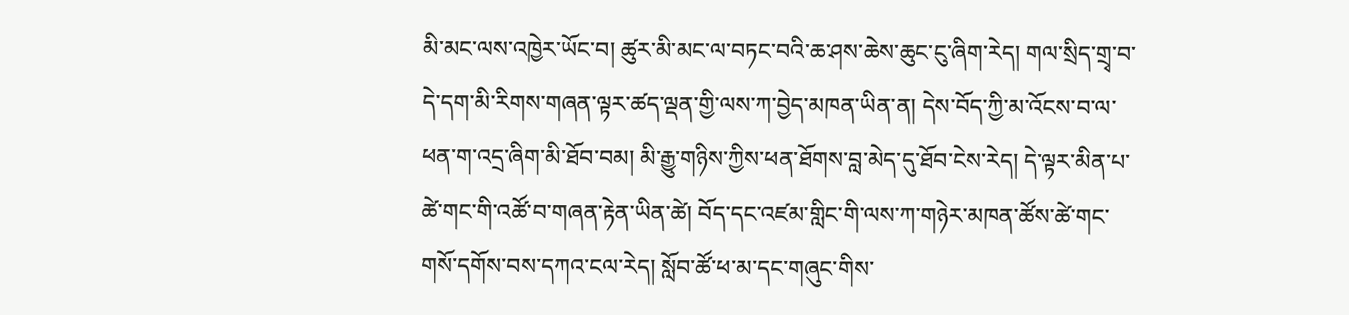མི་མང་ལས་འཁྱེར་ཡོང་བ། ཚུར་མི་མང་ལ་བཏང་བའི་ཆ་ཤས་ཆེས་ཆུང་ངུ་ཞིག་རེད། གལ་སྲིད་གྲྭ་བ་དེ་དག་མི་རིགས་གཞན་ལྟར་ཚད་ལྡན་གྱི་ལས་ཀ་བྱེད་མཁན་ཡིན་ན། དེས་བོད་ཀྱི་མ་འོངས་བ་ལ་ཕན་ག་འདྲ་ཞིག་མི་ཐོབ་བམ། མི་རྒྱུ་གཉིས་ཀྱིས་ཕན་ཐོགས་བླ་མེད་དུ་ཐོབ་ངེས་རེད། དེ་ལྟར་མིན་པ་ཚེ་གང་གི་འཚོ་བ་གཞན་རྟེན་ཡིན་ཚེ། བོད་དང་འཛམ་གླིང་གི་ལས་ཀ་གཉེར་མཁན་ཚོས་ཚེ་གང་གསོ་དགོས་བས་དཀའ་ངལ་རེད། སློབ་ཚོ་ཕ་མ་དང་གཞུང་གིས་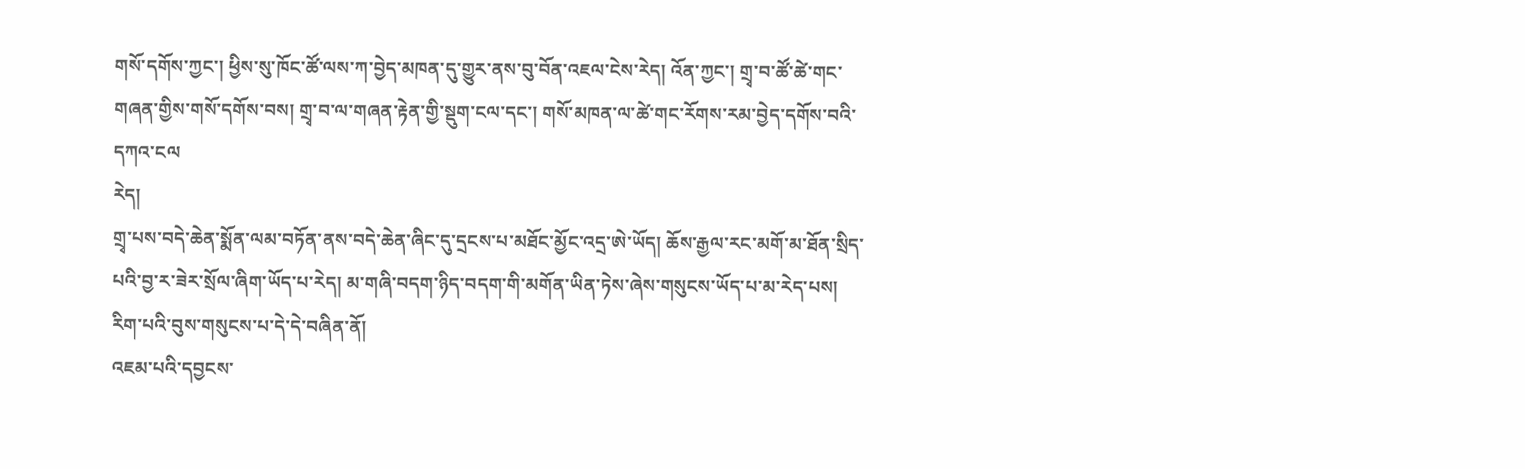གསོ་དགོས་ཀྱང་། ཕྱིས་སུ་ཁོང་ཚོ་ལས་ཀ་བྱེད་མཁན་དུ་གྱུར་ནས་བུ་བོན་འཇལ་ངེས་རེད། འོན་ཀྱང་། གྲྭ་བ་ཚོ་ཚེ་གང་གཞན་གྱིས་གསོ་དགོས་བས། གྲྭ་བ་ལ་གཞན་རྟེན་གྱི་སྡུག་ངལ་དང་། གསོ་མཁན་ལ་ཚེ་གང་རོགས་རམ་བྱེད་དགོས་བའི་དཀའ་ངལ
རེད།
གྲྭ་པས་བདེ་ཆེན་སྨོན་ལམ་བཏོན་ནས་བདེ་ཆེན་ཞིང་དུ་དྲངས་པ་མཐོང་མྱོང་འདྲ་ཨེ་ཡོད། ཆོས་རྒྱལ་རང་མགོ་མ་ཐོན་སྲིད་པའི་བྱ་ར་ཟེར་སྲོལ་ཞིག་ཡོད་པ་རེད། མ་གཞི་བདག་ཉིད་བདག་གི་མགོན་ཡིན་ཏེས་ཞེས་གསུངས་ཡོད་པ་མ་རེད་པས།
རིག་པའི་བུས་གསུངས་པ་དེ་དེ་བཞིན་ནོ།
འཇམ་པའི་དབྱངས་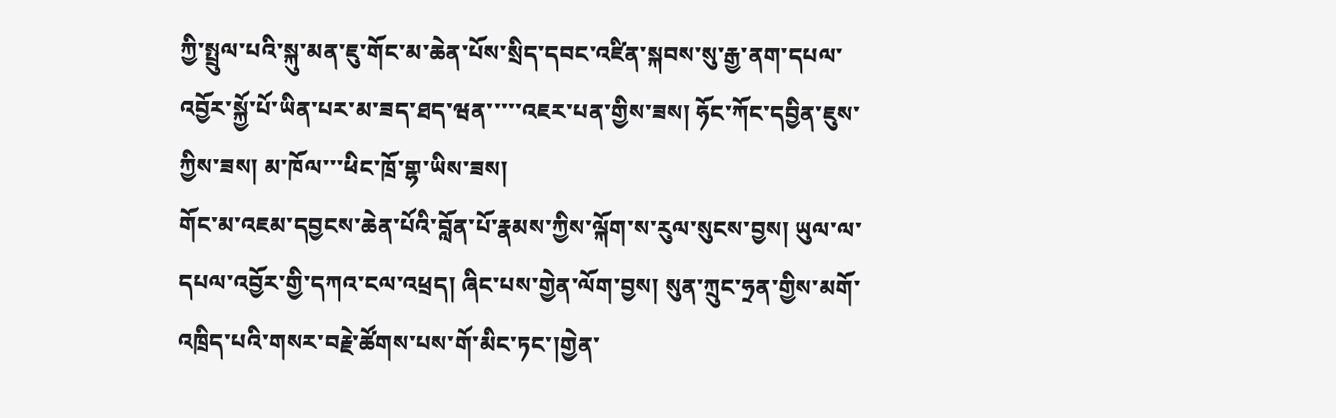ཀྱི་སྤྲུལ་པའི་སྐུ་མན་ཇུ་གོང་མ་ཆེན་པོས་སྲིད་དབང་འཛིན་སྐབས་སུ་རྒྱ་ནག་དཔལ་འབྱོར་སྐྱོ་པོ་ཡིན་པར་མ་ཟད་ཐད་ཝན་་་་་འཇར་པན་གྱིས་ཟས། ཧོང་ཀོང་དབྱིན་ཇུས་ཀྱིས་ཟས། མ་ཁོལ་་་ཕིང་ཁྲོ་གྷ་ཡིས་ཟས།
གོང་མ་འཇམ་དབྱངས་ཆེན་པོའི་བློན་པོ་རྣམས་ཀྱིས་ལྐོག་ས་རུལ་སུངས་བྱས། ཡུལ་ལ་དཔལ་འབྱོར་གྱི་དཀའ་ངལ་འཕྲད། ཞིང་པས་གྱེན་ལོག་བྱས། སུན་ཀྲུང་ཧྲན་གྱིས་མགོ་འཁྲིད་པའི་གསར་བརྗེ་ཚོགས་པས་གོ་མིང་ཏང་།གྱེན་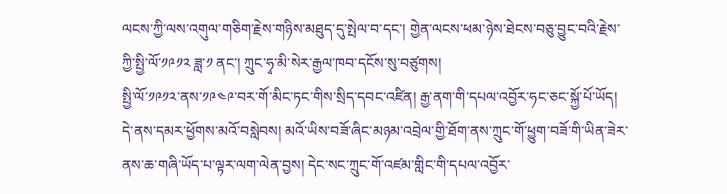ལངས་ཀྱི་ལས་འགུལ་གཅིག་རྗེས་གཉིས་མཐུད་དུ་སྤེལ་བ་དང་། གྱེན་ལངས་ཕམ་ཉེས་ཐེངས་བཅུ་བྱུང་བའི་རྗེས་ཀྱི་སྤྱི་ལོ་༡༩༡༢ ཟླ་༡ ནང་། ཀྲུང་ཧྭ་མི་སེར་རྒྱལ་ཁབ་དངོས་སུ་བཙུགས།
སྤྱི་ལོ་༡༩༡༢་ནས་༡༩༤༩་བར་གོ་མིང་ཏང་གིས་སྲིད་དབང་འཛིན། རྒྱ་ནག་གི་དཔལ་འབྱོར་ཧང་ཅང་སྐྱོ་པོ་ཡོད། དེ་ནས་དམར་ཕྱོགས་མའོ་བསླེབས། མའོ་ཡིས་བཟོ་ཞིང་མཉམ་འབྲེལ་གྱི་ཐོག་ནས་ཀྲུང་གོ་ཕྱུག་བཟོ་གི་ཡིན་ཟེར་ནས་ཆ་གཞི་ཡོད་པ་ལྟར་ལག་ལེན་བྱས། དེང་སང་ཀྲུང་གོ་འཛམ་གླིང་གི་དཔལ་འབྱོར་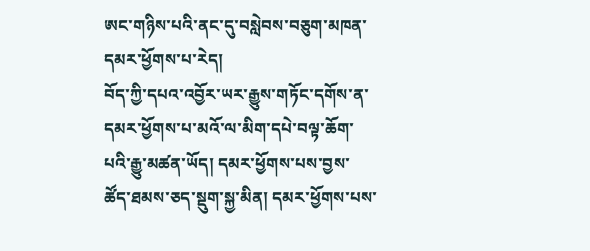ཨང་གཉིས་པའི་ནང་དུ་བསླེབས་བཅུག་མཁན་དམར་ཕྱོགས་པ་རེད།
བོད་ཀྱི་དཔའ་འབྱོར་ཡར་རྒྱུས་གཏོང་དགོས་ན་དམར་ཕྱོགས་པ་མའོ་ལ་མིག་དཔེ་བལྟ་ཆོག་པའི་རྒྱུ་མཚན་ཡོད། དམར་ཕྱོགས་པས་བྱས་ཚོད་ཐམས་ཅད་སྡུག་སྐྱ་མིན། དམར་ཕྱོགས་པས་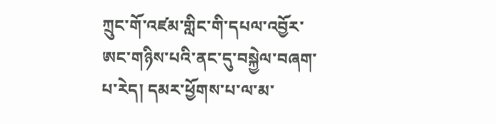ཀྲུང་གོ་འཛམ་གླིང་གི་དཔལ་འབྱོར་ཨང་གཉིས་པའི་ནང་དུ་བསྐྱེལ་བཞག་པ་རེད། དམར་ཕྱོགས་པ་ལ་མ་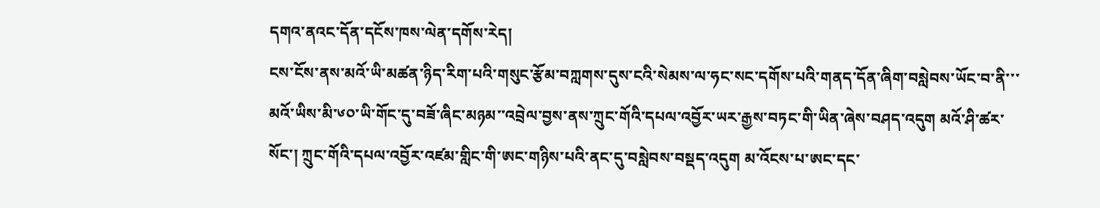དགའ་ནའང་དོན་དངོས་ཁས་ལེན་དགོས་རེད།
ངས་ངོས་ནས་མའོ་ཡི་མཚན་ཉིད་རིག་པའི་གསུང་རྩོམ་བཀླགས་དུས་ངའི་སེམས་ལ་ཧང་སང་དགོས་པའི་གནད་དོན་ཞིག་བསླེབས་ཡོང་བ་ནི་་་མའོ་ཡིས་མི་༦༠་ཡི་གོང་དུ་བཟོ་ཞིང་མཉམ་་འབྲེལ་བྱས་ནས་ཀྲུང་གོའི་དཔལ་འབྱོར་ཡར་རྒྱས་བཏང་གི་ཡིན་ཞེས་བཤད་འདུག མའོ་ཤི་ཚར་སོང་། ཀྲུང་གོའི་དཔལ་འབྱོར་འཛམ་གླིང་གི་ཨང་གཉིས་པའི་ནང་དུ་བསླེབས་བསྡད་འདུག མ་འོངས་པ་ཨང་དང་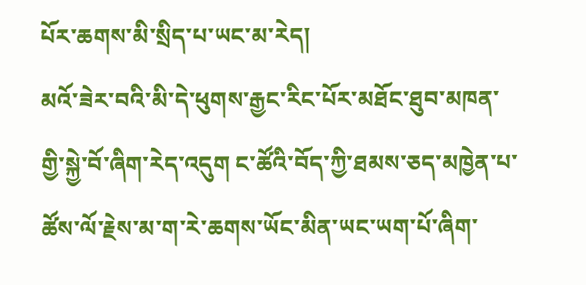པོར་ཆགས་མི་སྲིད་པ་ཡང་མ་རེད།
མའོ་ཟེར་བའི་མི་དེ་ཕུགས་རྒྱང་རིང་པོར་མཐོང་ཐུབ་མཁན་གྱི་སྐྱེ་བོ་ཞིག་རེད་འདུག ང་ཚོའི་བོད་ཀྱི་ཐམས་ཅད་མཁྱེན་པ་ཚོས་ལོ་རྗེས་མ་ག་རེ་ཆགས་ཡོང་མིན་ཡང་ཡག་པོ་ཞིག་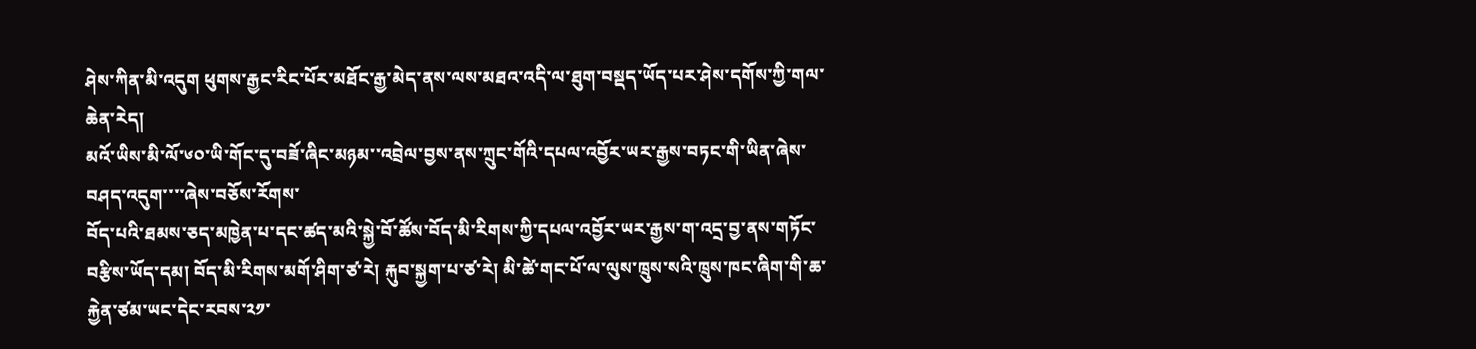ཤེས་ཀིན་མི་འདུག ཕུགས་རྒྱང་རིང་པོར་མཐོང་རྒྱ་མེད་ནས་ལས་མཐའ་འདི་ལ་ཐུག་བསྡད་ཡོད་པར་ཤེས་དགོས་ཀྱི་གལ་ཆེན་རེད།
མའོ་ཡིས་མི་ལོ་༦༠་ཡི་གོང་དུ་བཟོ་ཞིང་མཉམ་་འབྲེལ་བྱས་ནས་ཀྲུང་གོའི་དཔལ་འབྱོར་ཡར་རྒྱས་བཏང་གི་ཡིན་ཞེས་བཤད་འདུག་་་་ཞེས་བཅོས་རོགས་
བོད་པའི་ཐམས་ཅད་མཁྱེན་པ་དང་ཚད་མའི་སྐྱེ་བོ་ཚོས་བོད་མི་རིགས་ཀྱི་དཔལ་འབྱོར་ཡར་རྒྱས་ག་འདྲ་བྱ་ནས་གཏོང་བརྩིས་ཡོད་དམ། བོད་མི་རིགས་མགོ་ཤིག་ཙ་རེ། རྐུབ་སྐྱག་པ་ཙ་རེ། མི་ཚེ་གང་པོ་ལ་ལུས་ཁྲུས་སའི་ཁྲུས་ཁང་ཞིག་གི་ཆ་རྐྱེན་ཙམ་ཡང་དེང་རབས་༢༡་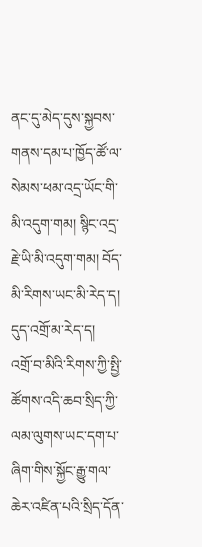ནང་དུ་མེད་དུས་སྐྱབས་གནས་དམ་པ་ཁྱོད་ཚོ་ལ་སེམས་ཕམ་འདྲ་ཡོང་གི་མི་འདུག་གམ། སྙིང་འདྲ་རྗེ་ཡི་མི་འདུག་གམ། བོད་མི་རིགས་ཡང་མི་རེད་ད། དུད་འགྲོ་མ་རེད་ད།
འགྲོ་བ་མིའི་རིགས་ཀྱི་སྤྱི་ཚོགས་འདི་ཆབ་སྲིད་ཀྱི་ལམ་ལུགས་ཡང་དག་པ་ཞིག་གིས་སྐྱོང་རྒྱུ་གལ་ཆེར་འཛིན་པའི་སྲིད་དོན་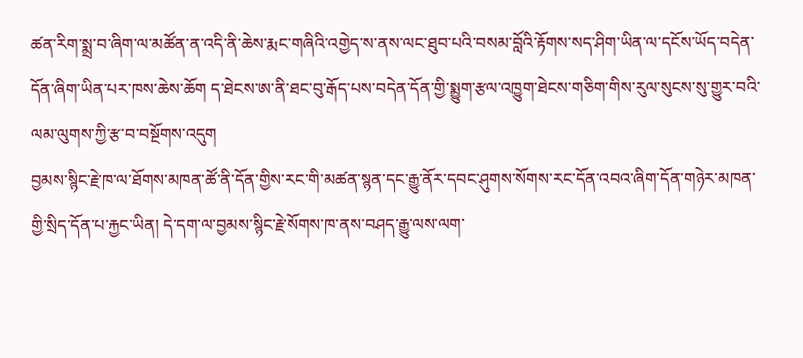ཚན་རིག་སྨྲ་བ་ཞིག་ལ་མཚོན་ན་འདི་ནི་ཆེས་རྨང་གཞིའི་འགྱེད་ས་ནས་ལང་ཐུབ་པའི་བསམ་བློའི་རྟོགས་སད་ཤིག་ཡིན་ལ་དངོས་ཡོད་བདེན་དོན་ཞིག་ཡིན་པར་ཁས་ཆེས་ཆོག ད་ཐེངས་ཨ་ནི་ཐང་བུ་རྒོད་པས་བདེན་དོན་གྱི་སྨྱུག་རྩལ་འཁྱུག་ཐེངས་གཅིག་གིས་རུལ་སུངས་སུ་གྱུར་བའི་ལམ་ལུགས་ཀྱི་རྩ་བ་བསྔོགས་འདུག
བྱམས་སྙིང་རྗེ་ཁ་ལ་ཐོགས་མཁན་ཚོ་ནི་དོན་གྱིས་རང་གི་མཚན་སྙན་དང་རྒྱུ་ནོར་དབང་ཤུགས་སོགས་རང་དོན་འབའ་ཞིག་དོན་གཉེར་མཁན་གྱི་སྲིད་དོན་པ་རྐྱང་ཡིན། དེ་དག་ལ་བྱམས་སྙིང་རྗེ་སོགས་ཁ་ནས་བཤད་རྒྱུ་ལས་ལག་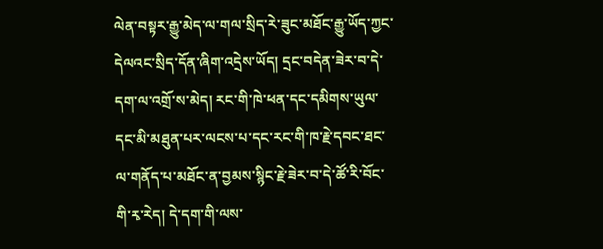ལེན་བསྟར་རྒྱུ་མེད་ལ་གལ་སྲིད་རེ་ཟུང་མཐོང་རྒྱུ་ཡོད་ཀྱང་དེལའང་སྲིད་དོན་ཞིག་འདྲེས་ཡོད། དྲང་བདེན་ཟེར་བ་དེ་དག་ལ་འགྲོ་ས་མེད། རང་གི་ཁེ་ཕན་དང་དམིགས་ཡུལ་དང་མི་མཐུན་པར་ལངས་པ་དང་རང་གི་ཁ་རྗེ་དབང་ཐང་ལ་གནོད་པ་མཐོང་ན་བྱམས་སྙིང་རྗེ་ཟེར་བ་དེ་ཚོ་རི་བོང་གི་རྭ་རེད། དེ་དག་གི་ལས་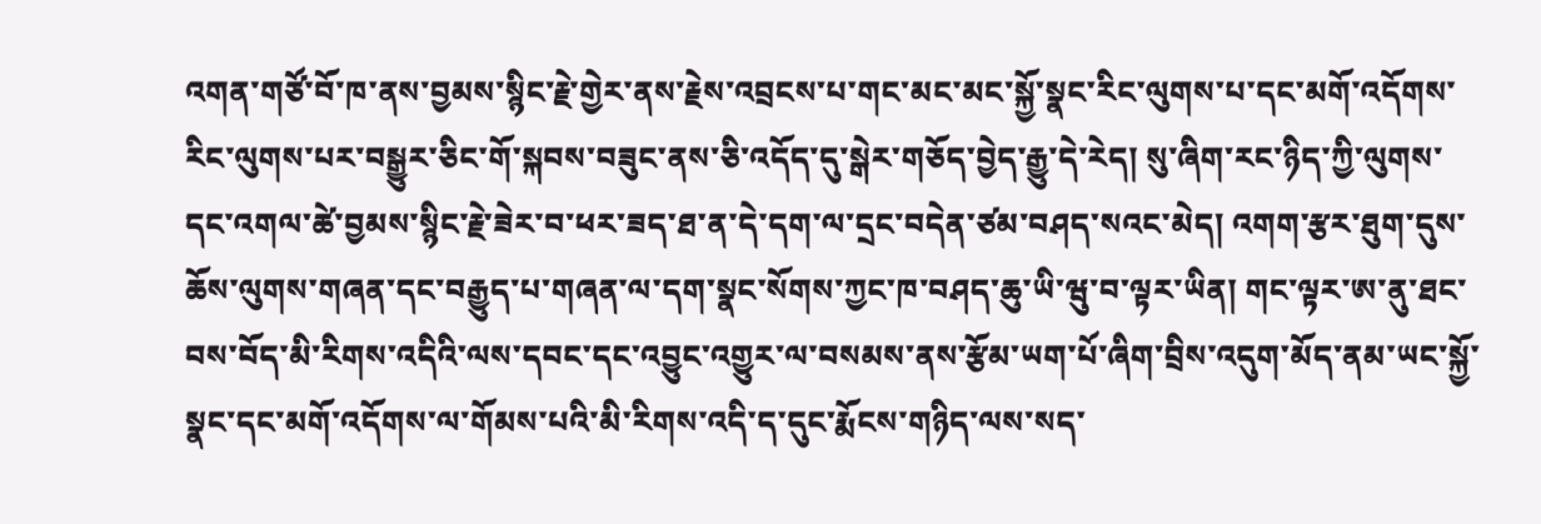འགན་གཙོ་བོ་ཁ་ནས་བྱམས་སྙིང་རྗེ་གྱེར་ནས་རྗེས་འབྲངས་པ་གང་མང་མང་སྐྱོ་སྣང་རིང་ལུགས་པ་དང་མགོ་འདོགས་རིང་ལུགས་པར་བསྒྱུར་ཅིང་གོ་སྐབས་བཟུང་ནས་ཅི་འདོད་དུ་སྒེར་གཅོད་བྱེད་རྒྱུ་དེ་རེད། སུ་ཞིག་རང་ཉིད་ཀྱི་ལུགས་དང་འགལ་ཚེ་བྱམས་སྙིང་རྗེ་ཟེར་བ་ཕར་ཟད་ཐ་ན་དེ་དག་ལ་དྲང་བདེན་ཙམ་བཤད་སའང་མེད། འགག་རྩར་ཐུག་དུས་ཆོས་ལུགས་གཞན་དང་བརྒྱུད་པ་གཞན་ལ་དག་སྣང་སོགས་ཀྱང་ཁ་བཤད་ཆུ་ཡི་ཝུ་བ་ལྟར་ཡིན། གང་ལྟར་ཨ་ནུ་ཐང་བས་བོད་མི་རིགས་འདིའི་ལས་དབང་དང་འབྱུང་འགྱུར་ལ་བསམས་ནས་རྩོམ་ཡག་པོ་ཞིག་བྲིས་འདུག་མོད་ནམ་ཡང་སྐྱོ་སྣང་དང་མགོ་འདོགས་ལ་གོམས་པའི་མི་རིགས་འདི་ད་དུང་རྨོངས་གཉིད་ལས་སད་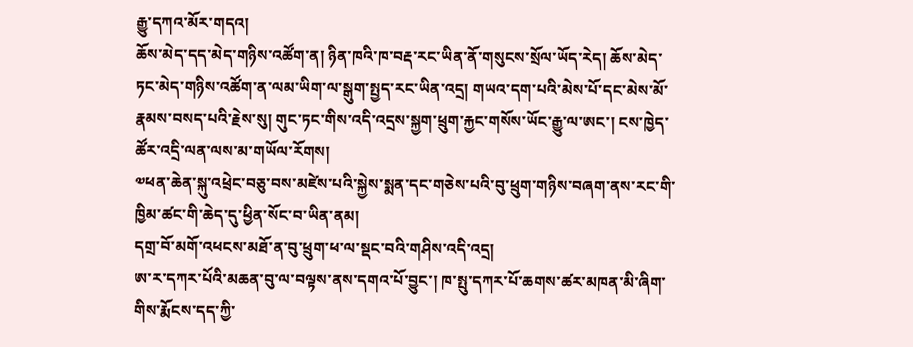རྒྱུ་དཀའ་མོར་གདའ།
ཆོས་མེད་དད་མེད་གཉིས་འཚོག་ན། ཉིན་ཁའི་ཁ་བརྡ་རང་ཡིན་ནོ་གསུངས་སྲོལ་ཡོད་རེད། ཆོས་མེད་ཏང་མེད་གཉིས་འཚོག་ན་ལམ་ཡིག་ལ་སྒུག་སྤྱད་རང་ཡིན་འདྲ། གཡའ་དག་པའི་མེས་པོ་དང་མེས་མོ་རྣམས་བསད་པའི་རྗེས་སུ། གུང་ཏང་གིས་འདི་འདྲས་སྐྱག་ཕྲུག་རྐྱང་གསོས་ཡོང་རྒྱུ་ལ་ཨང་། ངས་ཁྱེད་ཚོར་འདྲི་ལན་ལས་མ་གཡོལ་རོགས།
༧ཕན་ཆེན་སྐུ་འཕྲེང་བཅུ་བས་མཛེས་པའི་སྐྱེས་སྨན་དང་གཅེས་པའི་བུ་ཕྲུག་གཉིས་བཞག་ནས་རང་གི་ཁྱིམ་ཚང་གི་ཆེད་དུ་ཕྱིན་སོང་བ་ཡིན་ནམ།
དགྲ་བོ་མགོ་འཕངས་མཐོ་ན་བུ་ཕྲུག་ཕ་ལ་སྡང་བའི་གཤིས་འདི་འདྲ།
ཨ་ར་དཀར་པོའི་མཆན་བུ་ལ་བལྟས་ནས་དགའ་པོ་བྱུང་། ཁ་སྤུ་དཀར་པོ་ཆགས་ཚར་མཁན་མི་ཞིག་གིས་རྨོངས་དད་ཀྱི་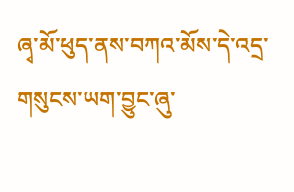ཞྭ་མོ་ཕུད་ནས་བཀའ་མོས་དེ་འདྲ་གསུངས་ཡག་བྱུང་ཞུ་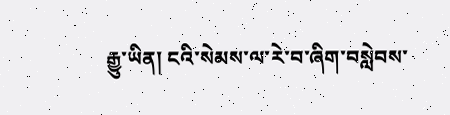རྒྱུ་ཡིན། ངའི་སེམས་ལ་རེ་བ་ཞིག་བསླེབས་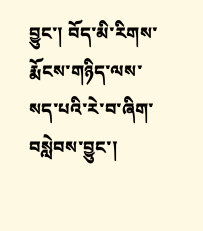བྱུང་། བོད་མི་རིགས་རྨོངས་གཉིད་ལས་སད་པའི་རེ་བ་ཞིག་བསླེབས་བྱུང་།